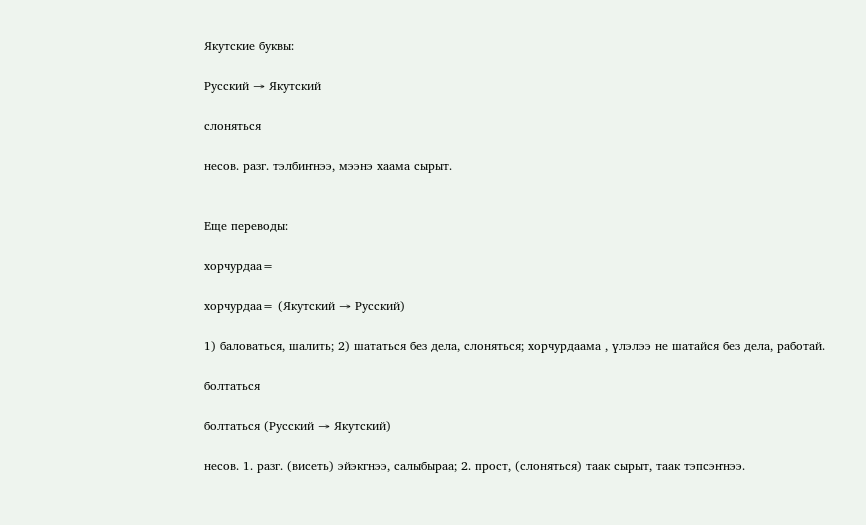Якутские буквы:

Русский → Якутский

слоняться

несов. разг. тэлбиҥнээ, мээнэ хаама сырыт.


Еще переводы:

хорчурдаа=

хорчурдаа= (Якутский → Русский)

1) баловаться, шалить; 2) шататься без дела, слоняться; хорчурдаама , үлэлээ не шатайся без дела, работай.

болтаться

болтаться (Русский → Якутский)

несов. 1. разг. (висеть) эйэкгнээ, салыбыраа; 2. прост, (слоняться) таак сырыт, таак тэпсэҥнээ.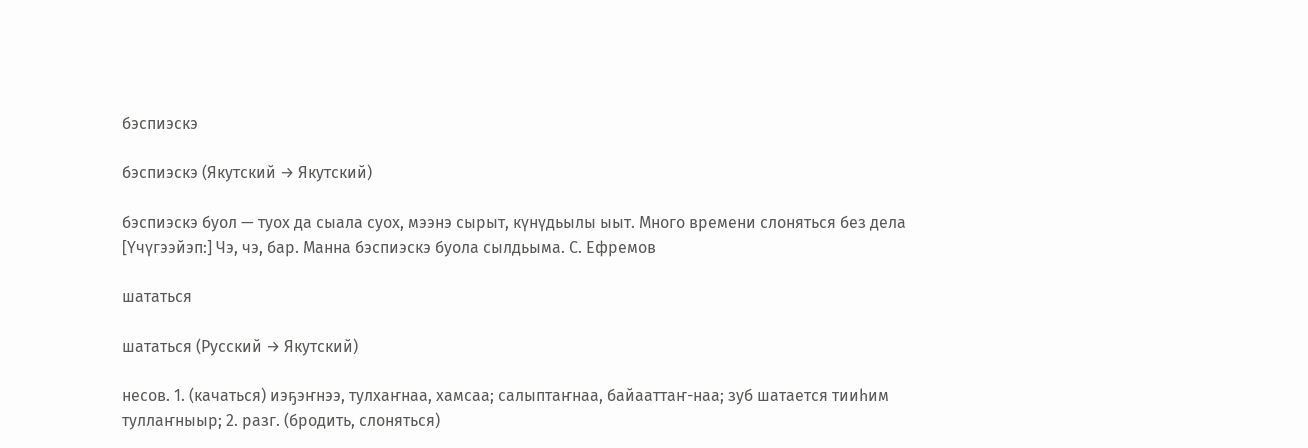бэспиэскэ

бэспиэскэ (Якутский → Якутский)

бэспиэскэ буол — туох да сыала суох, мээнэ сырыт, күнүдьылы ыыт. Много времени слоняться без дела
[Үчүгээйэп:] Чэ, чэ, бар. Манна бэспиэскэ буола сылдьыма. С. Ефремов

шататься

шататься (Русский → Якутский)

несов. 1. (качаться) иэҕэҥнээ, тулхаҥнаа, хамсаа; салыптаҥнаа, байааттаҥ-наа; зуб шатается тииһим туллаҥныыр; 2. разг. (бродить, слоняться)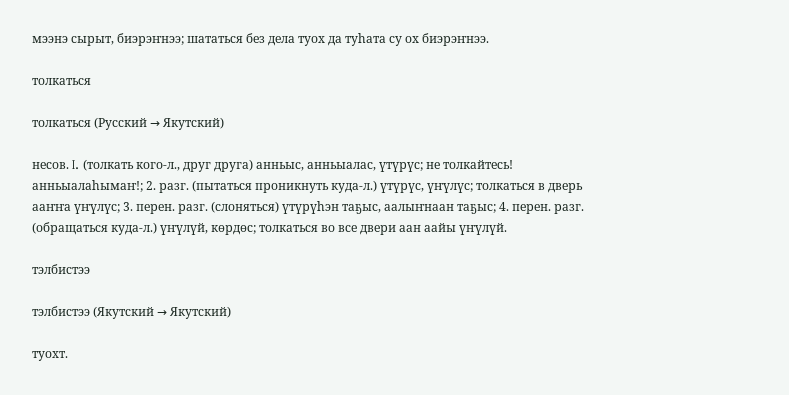мээнэ сырыт, биэрэҥнээ; шататься без дела туох да туһата су ох биэрэҥнээ.

толкаться

толкаться (Русский → Якутский)

несов. I. (толкать кого-л., друг друга) анньыс, анньыалас, үтүрүс; не толкайтесь! анньыалаһымаҥ!; 2. разг. (пытаться проникнуть куда-л.) үтүрүс, үҥүлүс; толкаться в дверь ааҥҥа үҥүлүс; 3. перен. разг. (слоняться) үтүрүһэн таҕыс, аалыҥнаан таҕыс; 4. перен. разг. (обращаться куда-л.) үҥүлүй, көрдөс; толкаться во все двери аан аайы үҥүлүй.

тэлбистээ

тэлбистээ (Якутский → Якутский)

туохт.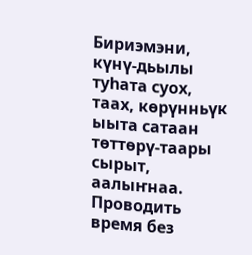Бириэмэни, күнү-дьылы туһата суох, таах, көрүнньүк ыыта сатаан төттөрү-таары сырыт, аалыҥнаа. Проводить время без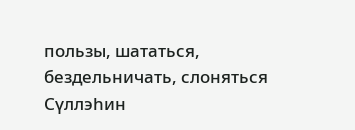пользы, шататься, бездельничать, слоняться
Сүллэһин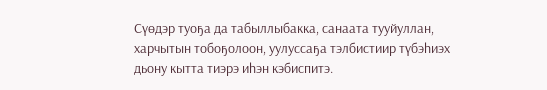Сүөдэр туоҕа да табыллыбакка, санаата тууйуллан, харчытын тобоҕолоон, уулуссаҕа тэлбистиир түбэһиэх дьону кытта тиэрэ иһэн кэбиспитэ.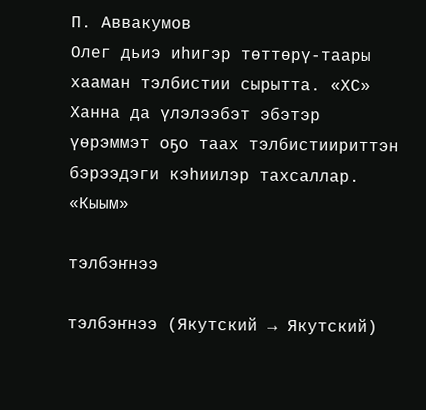П. Аввакумов
Олег дьиэ иһигэр төттөрү-таары хааман тэлбистии сырытта. «ХС»
Ханна да үлэлээбэт эбэтэр үөрэммэт оҕо таах тэлбистиириттэн бэрээдэги кэһиилэр тахсаллар. «Кыым»

тэлбэҥнээ

тэлбэҥнээ (Якутский → Якутский)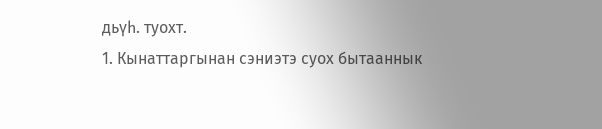дьүһ. туохт.
1. Кынаттаргынан сэниэтэ суох бытааннык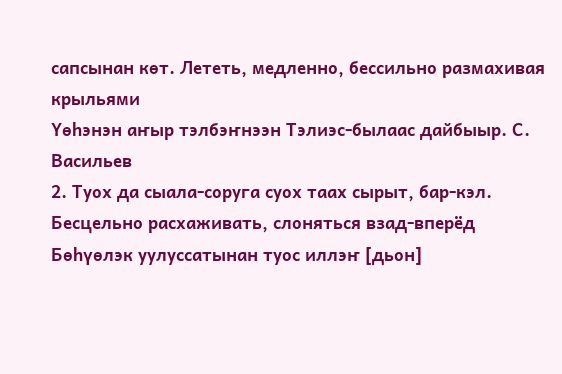сапсынан көт. Лететь, медленно, бессильно размахивая крыльями
Үөһэнэн аҥыр тэлбэҥнээн Тэлиэс-былаас дайбыыр. С. Васильев
2. Туох да сыала-соруга суох таах сырыт, бар-кэл. Бесцельно расхаживать, слоняться взад-вперёд
Бөһүөлэк уулуссатынан туос иллэҥ [дьон]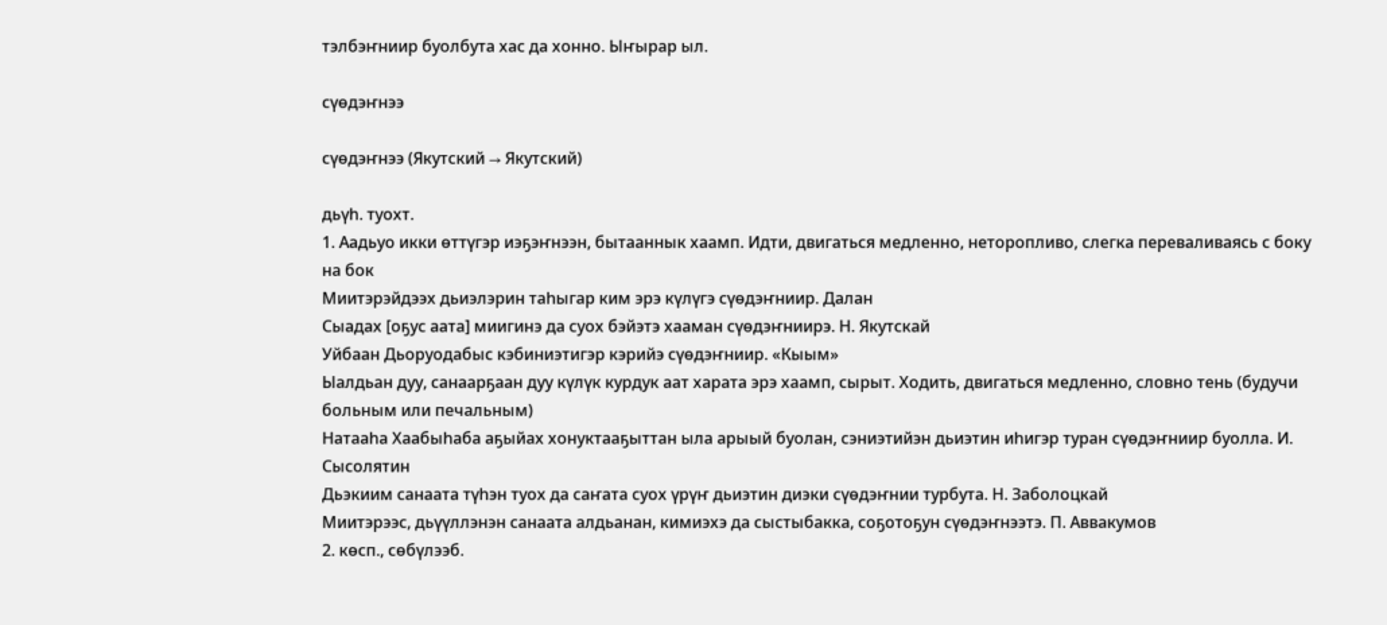тэлбэҥниир буолбута хас да хонно. Ыҥырар ыл.

сүөдэҥнээ

сүөдэҥнээ (Якутский → Якутский)

дьүһ. туохт.
1. Аадьуо икки өттүгэр иэҕэҥнээн, бытааннык хаамп. Идти, двигаться медленно, неторопливо, слегка переваливаясь с боку на бок
Миитэрэйдээх дьиэлэрин таһыгар ким эрэ күлүгэ сүөдэҥниир. Далан
Сыадах [оҕус аата] миигинэ да суох бэйэтэ хааман сүөдэҥниирэ. Н. Якутскай
Уйбаан Дьоруодабыс кэбиниэтигэр кэрийэ сүөдэҥниир. «Кыым»
Ыалдьан дуу, санаарҕаан дуу күлүк курдук аат харата эрэ хаамп, сырыт. Ходить, двигаться медленно, словно тень (будучи больным или печальным)
Натааһа Хаабыһаба аҕыйах хонуктааҕыттан ыла арыый буолан, сэниэтийэн дьиэтин иһигэр туран сүөдэҥниир буолла. И. Сысолятин
Дьэкиим санаата түһэн туох да саҥата суох үрүҥ дьиэтин диэки сүөдэҥнии турбута. Н. Заболоцкай
Миитэрээс, дьүүллэнэн санаата алдьанан, кимиэхэ да сыстыбакка, соҕотоҕун сүөдэҥнээтэ. П. Аввакумов
2. көсп., сөбүлээб.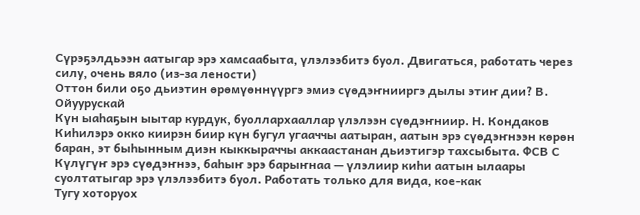Сүрэҕэлдьээн аатыгар эрэ хамсаабыта, үлэлээбитэ буол. Двигаться, работать через силу, очень вяло (из-за лености)
Оттон били оҕо дьиэтин өрөмүөннүүргэ эмиэ сүөдэҥнииргэ дылы этиҥ дии? В. Ойуурускай
Күн ыаһаҕын ыытар курдук, буоллархааллар үлэлээн сүөдэҥниир. Н. Кондаков
Киһилэрэ окко киирэн биир күн бугул угааччы аатыран, аатын эрэ сүөдэҥнээн көрөн баран, эт быһынным диэн кыккыраччы аккаастанан дьиэтигэр тахсыбыта. ФСВ С
Күлүгүҥ эрэ сүөдэҥнээ, баһыҥ эрэ барыҥнаа — үлэлиир киһи аатын ылаары суолтатыгар эрэ үлэлээбитэ буол. Работать только для вида, кое-как
Тугу хоторуох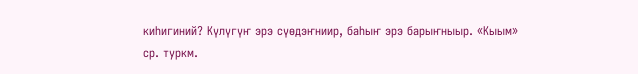киһигиний? Күлүгүҥ эрэ сүөдэҥниир, баһыҥ эрэ барыҥныыр. «Кыым»
ср. туркм.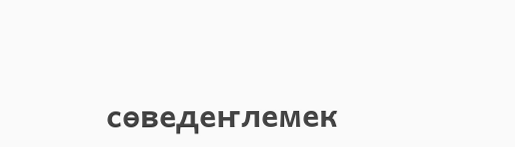сөведеҥлемек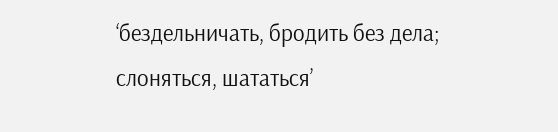‘бездельничать, бродить без дела; слоняться, шататься’